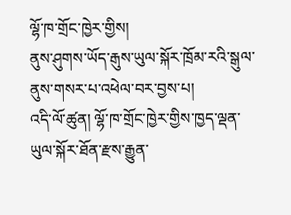ལྷོ་ཁ་གྲོང་ཁྱེར་གྱིས།
ནུས་ཤུགས་ཡོད་རྒུས་ཡུལ་སྐོར་ཁྲོམ་རའི་སྒུལ་ནུས་གསར་པ་འཕེལ་བར་བྱས་པ།
འདི་ལོ་ཚུན། ལྷོ་ཁ་གྲོང་ཁྱེར་གྱིས་ཁྱད་ལྡན་ཡུལ་སྐོར་ཐོན་རྫས་རྒྱུན་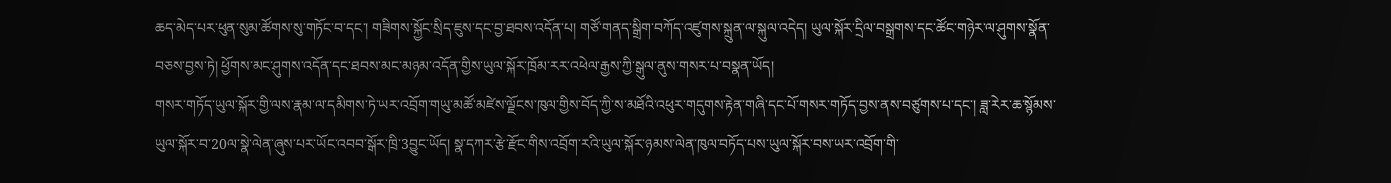ཆད་མེད་པར་ཕུན་སུམ་ཚོགས་སུ་གཏོང་བ་དང་། གཟིགས་སྐྱོང་སྲིད་ཇུས་དང་བྱ་ཐབས་འདོན་པ། གཙོ་གནད་སྒྲིག་བཀོད་འཛུགས་སྐྲུན་ལ་སྐུལ་འདེད། ཡུལ་སྐོར་དྲིལ་བསྒྲགས་དང་ཚོང་གཉེར་ལ་ཤུགས་སྣོན་བཅས་བྱས་ཏེ། ཕྱོགས་མང་ཤུགས་འདོན་དང་ཐབས་མང་མཉམ་འདོན་གྱིས་ཡུལ་སྐོར་ཁྲོམ་རར་འཕེལ་རྒྱས་ཀྱི་སྒུལ་ནུས་གསར་པ་བསྣན་ཡོད།
གསར་གཏོད་ཡུལ་སྐོར་གྱི་ལས་རྣམ་ལ་དམིགས་ཏེ་ཡར་འབྲོག་གཡུ་མཚོ་མཛེས་ལྗོངས་ཁུལ་གྱིས་བོད་ཀྱི་ས་མཐོའི་འཕུར་གདུགས་རྟེན་གཞི་དང་པོ་གསར་གཏོད་བྱས་ནས་བཙུགས་པ་དང་། ཟླ་རེར་ཆ་སྙོམས་ཡུལ་སྐོར་བ་20ལ་སྣེ་ལེན་ཞུས་པར་ཡོང་འབབ་སྒོར་ཁྲི་3བྱུང་ཡོད། སྣ་དཀར་རྩེ་རྫོང་གིས་འབྲོག་རའི་ཡུལ་སྐོར་ཉམས་ལེན་ཁུལ་བཏོད་པས་ཡུལ་སྐོར་བས་ཡར་འབྲོག་གི་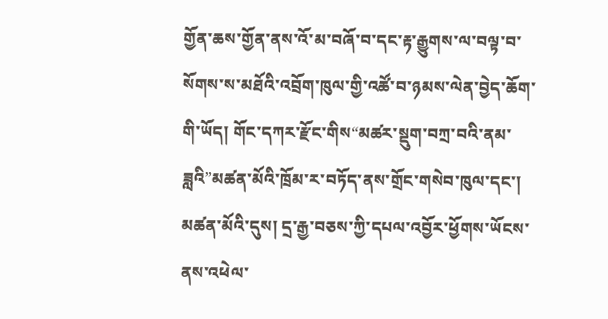གྱོན་ཆས་གྱོན་ནས་འོ་མ་བཞོ་བ་དང་རྟ་རྒྱུགས་ལ་བལྟ་བ་སོགས་ས་མཐོའི་འབྲོག་ཁུལ་གྱི་འཚོ་བ་ཉམས་ལེན་བྱེད་ཆོག་གི་ཡོད། གོང་དཀར་རྫོང་གིས“མཚར་སྡུག་བཀྲ་བའི་ནམ་ཟླའི”མཚན་མོའི་ཁྲོམ་ར་བཏོད་ནས་གྲོང་གསེབ་ཁུལ་དང་། མཚན་མོའི་དུས། དྲ་རྒྱ་བཅས་ཀྱི་དཔལ་འབྱོར་ཕྱོགས་ཡོངས་ནས་འཕེལ་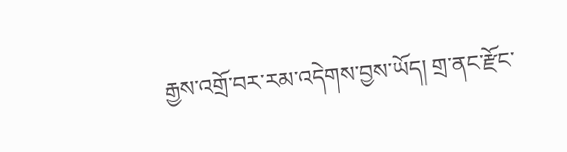རྒྱས་འགྲོ་བར་རམ་འདེགས་བྱས་ཡོད། གྲ་ནང་རྫོང་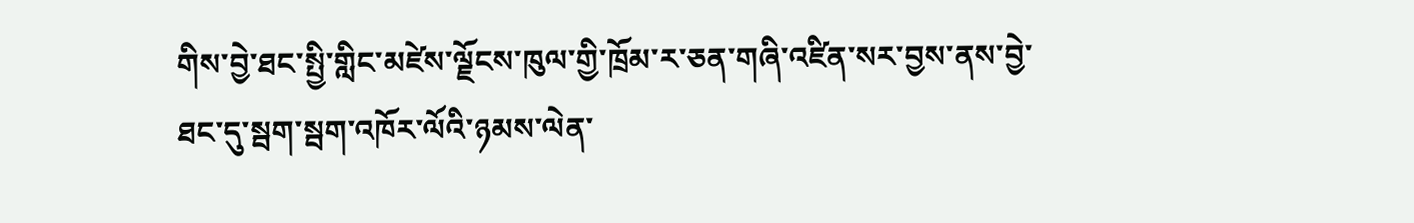གིས་བྱེ་ཐང་སྤྱི་གླིང་མཛེས་ལྗོངས་ཁུལ་གྱི་ཁྲོམ་ར་ཅན་གཞི་འཛིན་སར་བྱས་ནས་བྱེ་ཐང་དུ་སྦག་སྦག་འཁོར་ལོའི་ཉམས་ལེན་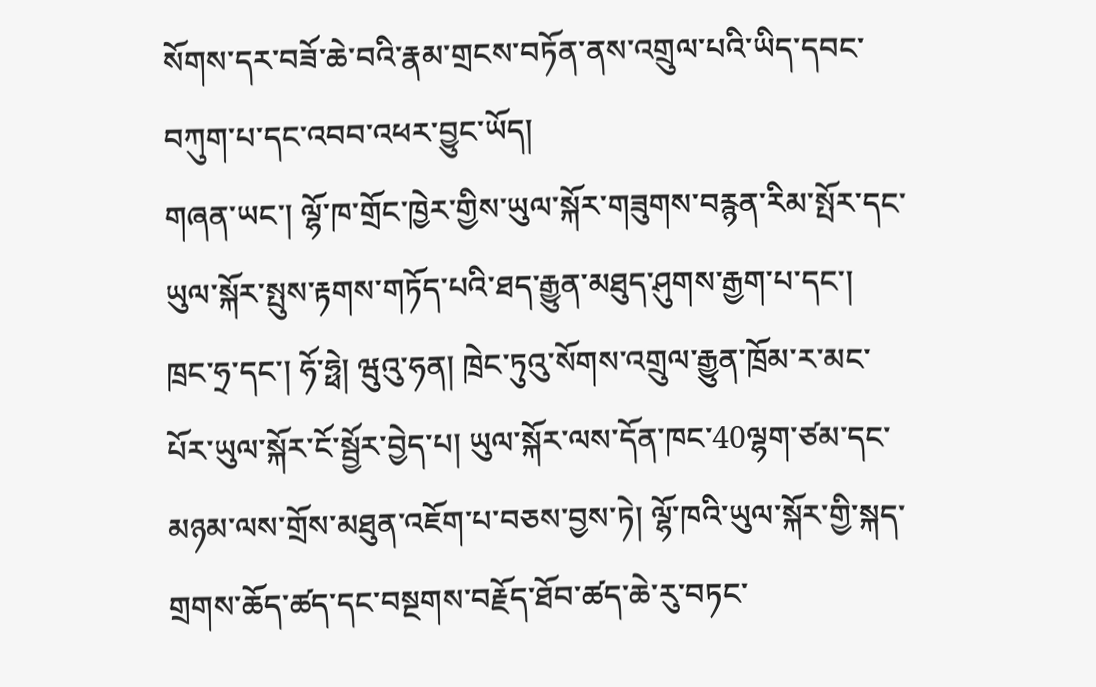སོགས་དར་བཟོ་ཆེ་བའི་རྣམ་གྲངས་བཏོན་ནས་འགྲུལ་པའི་ཡིད་དབང་བཀུག་པ་དང་འབབ་འཕར་བྱུང་ཡོད།
གཞན་ཡང་། ལྷོ་ཁ་གྲོང་ཁྱེར་གྱིས་ཡུལ་སྐོར་གཟུགས་བརྙན་རིམ་སྤོར་དང་ཡུལ་སྐོར་སྤུས་རྟགས་གཏོད་པའི་ཐད་རྒྱུན་མཐུད་ཤུགས་རྒྱག་པ་དང་། ཁྲང་ཧྲ་དང་། ཧོ་ཧྥེ། ཝུའུ་ཧན། ཁྲེང་ཏུའུ་སོགས་འགྲུལ་རྒྱུན་ཁྲོམ་ར་མང་པོར་ཡུལ་སྐོར་ངོ་སྦྱོར་བྱེད་པ། ཡུལ་སྐོར་ལས་དོན་ཁང་40ལྷག་ཙམ་དང་མཉམ་ལས་གྲོས་མཐུན་འཇོག་པ་བཅས་བྱས་ཏེ། ལྷོ་ཁའི་ཡུལ་སྐོར་གྱི་སྐད་གྲགས་ཆོད་ཚད་དང་བསྔགས་བརྗོད་ཐོབ་ཚད་ཆེ་རུ་བཏང་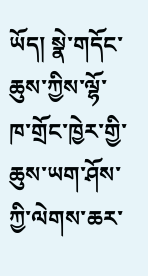ཡོད། སྣེ་གདོང་ཆུས་ཀྱིས་ལྷོ་ཁ་གྲོང་ཁྱེར་གྱི་ཆུས་ཡག་ཤོས་ཀྱི་ལེགས་ཆར་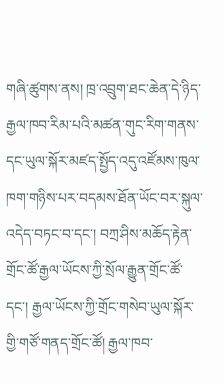གཞི་ཚུགས་ནས། ཁྲ་འབྲུག་ཐང་ཆེན་དེ་ཉིད་རྒྱལ་ཁབ་རིམ་པའི་མཚན་གུང་རིག་གནས་དང་ཡུལ་སྐོར་མཛད་སྤྱོད་འདུ་འཛོམས་ཁུལ་ཁག་གཉིས་པར་བདམས་ཐོན་ཡོང་བར་སྐུལ་འདེད་བཏང་བ་དང་། བཀྲ་ཤིས་མཆོད་རྟེན་གྲོང་ཚོ་རྒྱལ་ཡོངས་ཀྱི་སྲོལ་རྒྱུན་གྲོང་ཚོ་དང་། རྒྱལ་ཡོངས་ཀྱི་གྲོང་གསེབ་ཡུལ་སྐོར་གྱི་གཙོ་གནད་གྲོང་ཚོ། རྒྱལ་ཁབ་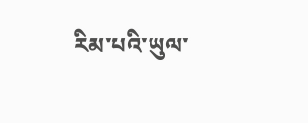རིམ་པའི་ཡུལ་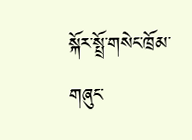སྐོར་སྤྲོ་གསེང་ཁྲོམ་གཞུང་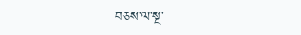བཅས་ལ་སྔ་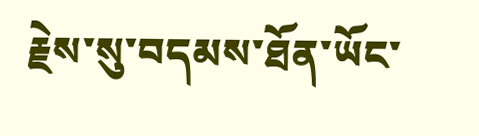རྗེས་སུ་བདམས་ཐོན་ཡོང་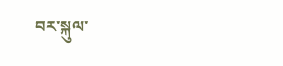བར་སྐུལ་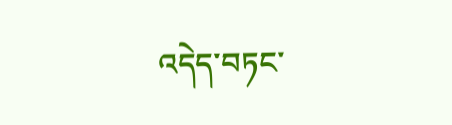འདེད་བཏང་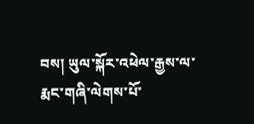བས། ཡུལ་སྐོར་འཕེལ་རྒྱས་ལ་རྨང་གཞི་ལེགས་པོ་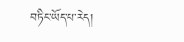བཏིང་ཡོད་པ་རེད།